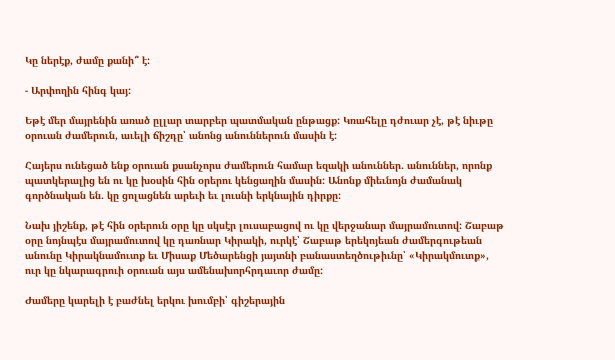Կը ներէք, ժամը քանի՞ է:

- Արփողին հինգ կայ:

Եթէ մեր մայրենին առած ըլլար տարբեր պատմական ընթացք: Կռահելը դժուար չէ, թէ նիւթը օրուան ժամերուն, աւելի ճիշդը՝ անոնց անուններուն մասին է:

Հայերս ունեցած ենք օրուան քսանչորս ժամերուն համար եզակի անուններ. անուններ, որոնք պատկերալից են ու կը խօսին հին օրերու կենցաղին մասին: Անոնք միեւնոյն ժամանակ գործնական են. կը ցոլացնեն արեւի եւ լուսնի երկնային դիրքը:

Նախ յիշենք, թէ հին օրերուն օրը կը սկսէր լուսաբացով ու կը վերջանար մայրամուտով: Շաբաթ օրը նոյնպէս մայրամուտով կը դառնար Կիրակի, ուրկէ՝ Շաբաթ երեկոյեան ժամերգութեան անունը Կիրակնամուտք եւ Միսաք Մեծարենցի յայտնի բանաստեղծութիւնը՝ «Կիրակմուտք», ուր կը նկարագրուի օրուան այս ամենախորհրդաւոր ժամը:

Ժամերը կարելի է բաժնել երկու խումբի՝ գիշերային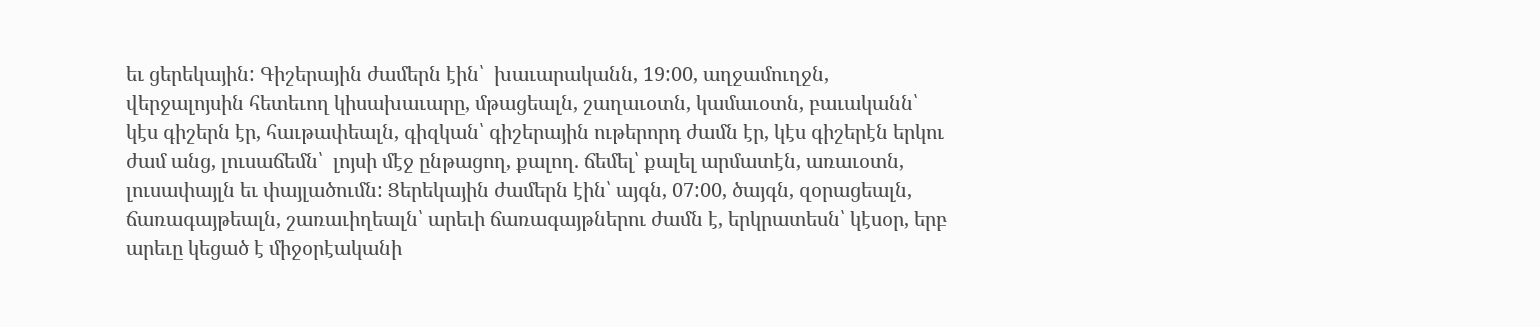եւ ցերեկային: Գիշերային ժամերն էին՝  խաւարականն, 19:00, աղջամուղջն, վերջալոյսին հետեւող կիսախաւարը, մթացեալն, շաղաւօտն, կամաւօտն, բաւականն՝ կէս գիշերն էր, հաւթափեալն, գիզկան՝ գիշերային ութերորդ ժամն էր, կէս գիշերէն երկու ժամ անց, լուսաճեմն՝  լոյսի մէջ ընթացող, քալող. ճեմել՝ քալել արմատէն, առաւօտն, լուսափայլն եւ փայլածումն: Ցերեկային ժամերն էին՝ այգն, 07:00, ծայգն, զօրացեալն, ճառագայթեալն, շառաւիղեալն՝ արեւի ճառագայթներու ժամն է, երկրատեսն՝ կէսօր, երբ արեւը կեցած է միջօրէականի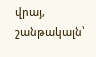վրայ, շանթակալն՝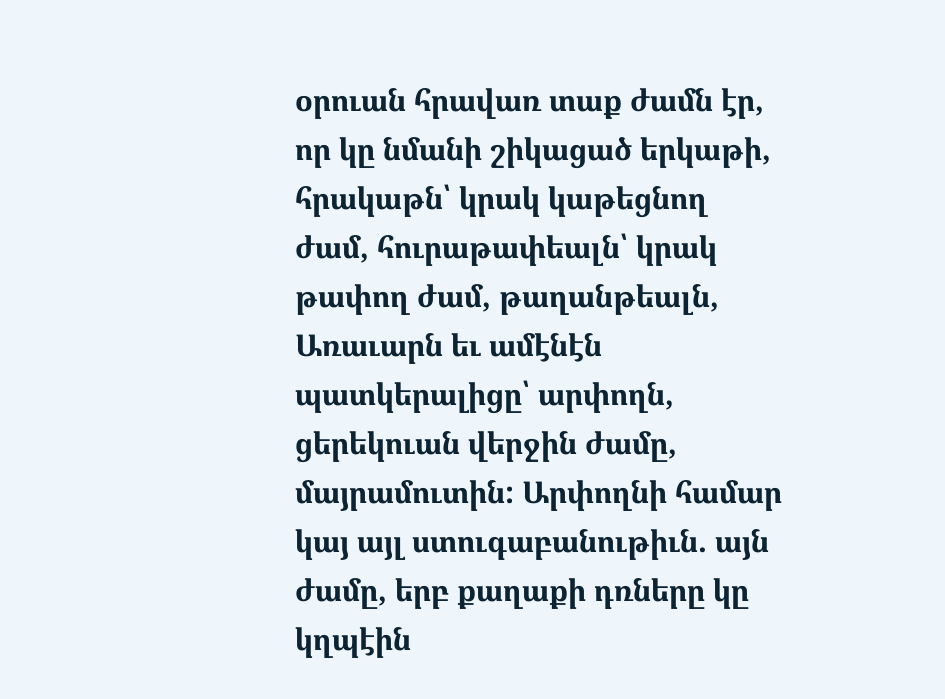օրուան հրավառ տաք ժամն էր, որ կը նմանի շիկացած երկաթի, հրակաթն՝ կրակ կաթեցնող ժամ, հուրաթափեալն՝ կրակ թափող ժամ, թաղանթեալն, Առաւարն եւ ամէնէն պատկերալիցը՝ արփողն, ցերեկուան վերջին ժամը, մայրամուտին: Արփողնի համար կայ այլ ստուգաբանութիւն. այն ժամը, երբ քաղաքի դռները կը կղպէին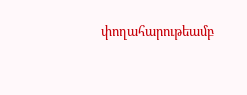փողահարութեամբ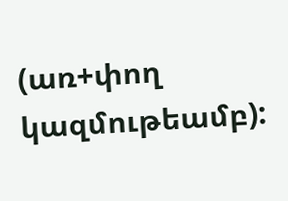(առ+փող կազմութեամբ):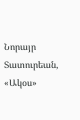Նորայր Տատուրեան,
«Ակօս»